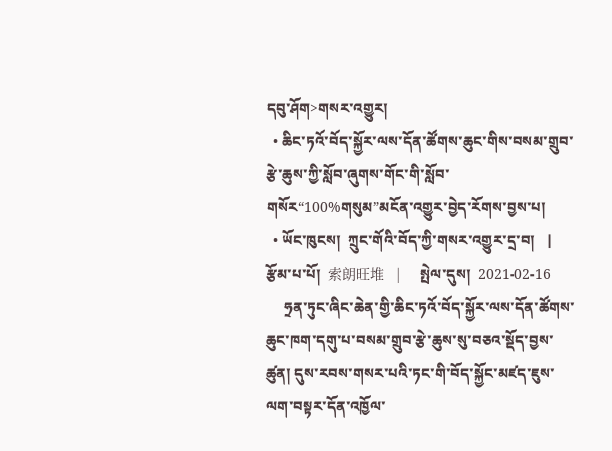དབུ་ཤོག>གསར་འགྱུར།
  • ཆིང་ཏའོ་བོད་སྐྱོར་ལས་དོན་ཚོགས་ཆུང་གིས་བསམ་གྲུབ་རྩེ་ཆུས་ཀྱི་སློབ་ཞུགས་གོང་གི་སློབ་གསོར“100%གསུམ”མངོན་འགྱུར་བྱེད་རོགས་བྱས་པ།
  • ཡོང་ཁུངས།  ཀྲུང་གོའི་བོད་ཀྱི་གསར་འགྱུར་དྲ་བ།   |     རྩོམ་པ་པོ།  索朗旺堆   |     སྤེལ་དུས།  2021-02-16
     ཧྲན་ཏུང་ཞིང་ཆེན་གྱི་ཆིང་ཏའོ་བོད་སྐྱོར་ལས་དོན་ཚོགས་ཆུང་ཁག་དགུ་པ་བསམ་གྲུབ་རྩེ་ཆུས་སུ་བཅའ་སྡོད་བྱས་ཚུན། དུས་རབས་གསར་པའི་ཏང་གི་བོད་སྐྱོང་མཛད་ཇུས་ལག་བསྟར་དོན་འཁྱོལ་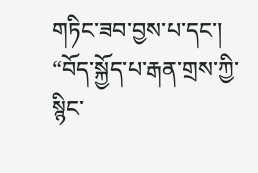གཏིང་ཟབ་བྱས་པ་དང་། “བོད་སྐྱོད་པ་རྒན་གྲས་ཀྱི་སྙིང་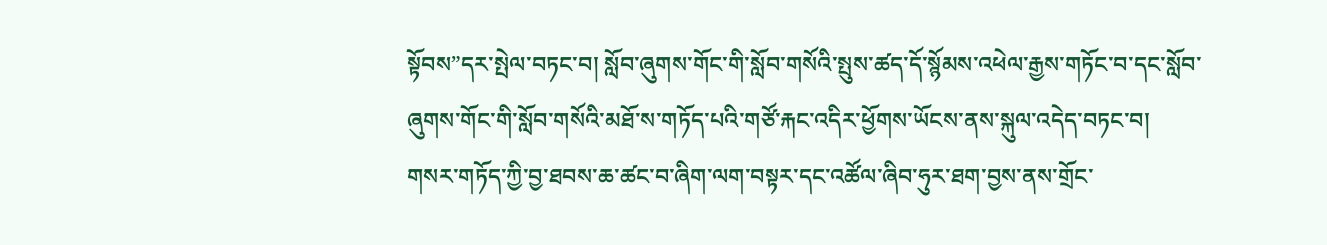སྟོབས”དར་སྤེལ་བཏང་བ། སློབ་ཞུགས་གོང་གི་སློབ་གསོའི་སྤུས་ཚད་དོ་སྙོམས་འཕེལ་རྒྱས་གཏོང་བ་དང་སློབ་ཞུགས་གོང་གི་སློབ་གསོའི་མཐོ་ས་གཏོད་པའི་གཙོ་རྐང་འདིར་ཕྱོགས་ཡོངས་ནས་སྐུལ་འདེད་བཏང་བ། གསར་གཏོད་ཀྱི་བྱ་ཐབས་ཆ་ཚང་བ་ཞིག་ལག་བསྟར་དང་འཚོལ་ཞིབ་ཧུར་ཐག་བྱས་ནས་གྲོང་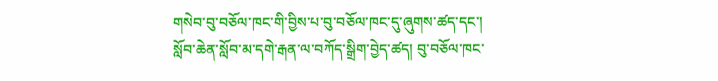གསེབ་བུ་བཅོལ་ཁང་གི་བྱིས་པ་བུ་བཅོལ་ཁང་དུ་ཞུགས་ཚད་དང་། སློབ་ཆེན་སློབ་མ་དགེ་རྒན་ལ་བཀོད་སྒྲིག་བྱེད་ཚད། བུ་བཅོལ་ཁང་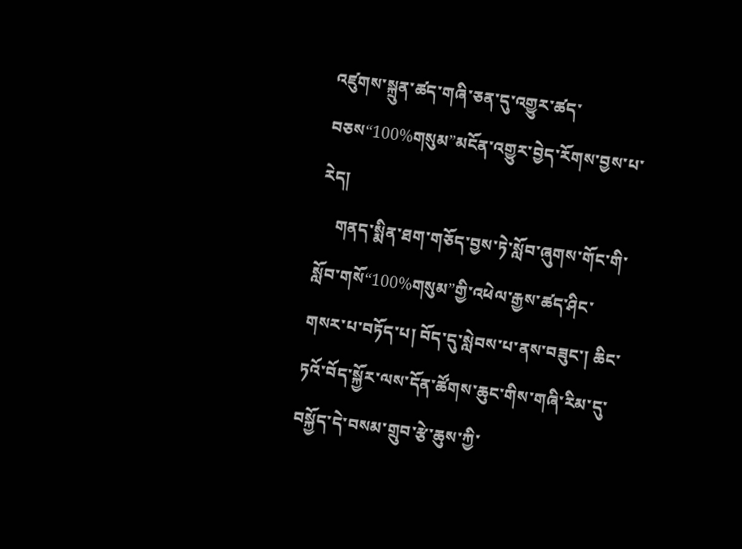འཛུགས་སྐྲུན་ཚད་གཞི་ཅན་དུ་འགྱུར་ཚད་བཅས“100%གསུམ”མངོན་འགྱུར་བྱེད་རོགས་བྱས་པ་རེད།
    གནད་སྨིན་ཐག་གཅོད་བྱས་ཏེ་སློབ་ཞུགས་གོང་གི་སློབ་གསོ“100%གསུམ”གྱི་འཕེལ་རྒྱས་ཚད་ཤིང་གསར་པ་བཏོད་པ། བོད་དུ་སླེབས་པ་ནས་བཟུང་། ཆིང་ཏའོ་བོད་སྐྱོར་ལས་དོན་ཚོགས་ཆུང་གིས་གཞི་རིམ་དུ་བསྐྱོད་དེ་བསམ་གྲུབ་རྩེ་ཆུས་ཀྱི་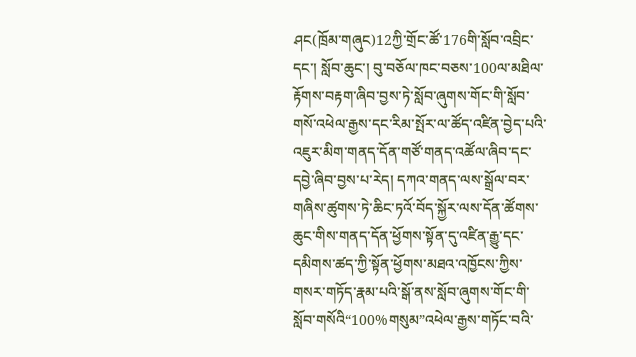ཤང(ཁྲོམ་གཞུང)12ཀྱི་གྲོང་ཚོ་176གི་སློབ་འབྲིང་དང་། སློབ་ཆུང་། བུ་བཅོལ་ཁང་བཅས་100ལ་མཐིལ་རྟོགས་བརྟག་ཞིབ་བྱས་ཏེ་སློབ་ཞུགས་གོང་གི་སློབ་གསོ་འཕེལ་རྒྱས་དང་རིམ་སྤོར་ལ་ཚོད་འཛིན་བྱེད་པའི་འཇུར་མིག་གནད་དོན་གཙོ་གནད་འཚོལ་ཞིབ་དང་དབྱེ་ཞིབ་བྱས་པ་རེད། དཀའ་གནད་ལས་སྒྲོལ་བར་གཞིས་ཚུགས་ཏེ་ཆིང་ཏའོ་བོད་སྐྱོར་ལས་དོན་ཚོགས་ཆུང་གིས་གནད་དོན་ཕྱོགས་སྟོན་དུ་འཛིན་རྒྱུ་དང་དམིགས་ཚད་ཀྱི་སྟོན་ཕྱོགས་མཐའ་འཁྱོངས་ཀྱིས་གསར་གཏོད་རྣམ་པའི་སྒོ་ནས་སློབ་ཞུགས་གོང་གི་སློབ་གསོའི“100%གསུམ”འཕེལ་རྒྱས་གཏོང་བའི་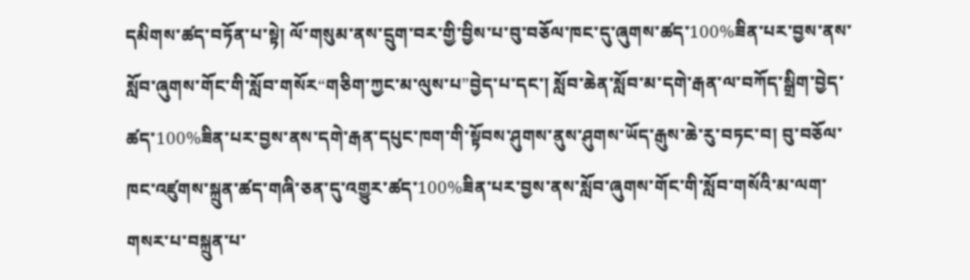དམིགས་ཚད་བཏོན་པ་སྟེ། ལོ་གསུམ་ནས་དྲུག་བར་གྱི་བྱིས་པ་བུ་བཅོལ་ཁང་དུ་ཞུགས་ཚད་100%ཟིན་པར་བྱས་ནས་སློབ་ཞུགས་གོང་གི་སློབ་གསོར“གཅིག་ཀྱང་མ་ལུས་པ”བྱེད་པ་དང་། སློབ་ཆེན་སློབ་མ་དགེ་རྒན་ལ་བཀོད་སྒྲིག་བྱེད་ཚད་100%ཟིན་པར་བྱས་ནས་དགེ་རྒན་དཔུང་ཁག་གི་སྟོབས་ཤུགས་ནུས་ཤུགས་ཡོད་རྒུས་ཆེ་རུ་བཏང་བ། བུ་བཅོལ་ཁང་འཛུགས་སྐྲུན་ཚད་གཞི་ཅན་དུ་འགྱུར་ཚད་100%ཟིན་པར་བྱས་ནས་སློབ་ཞུགས་གོང་གི་སློབ་གསོའི་མ་ལག་གསར་པ་བསྐྲུན་པ་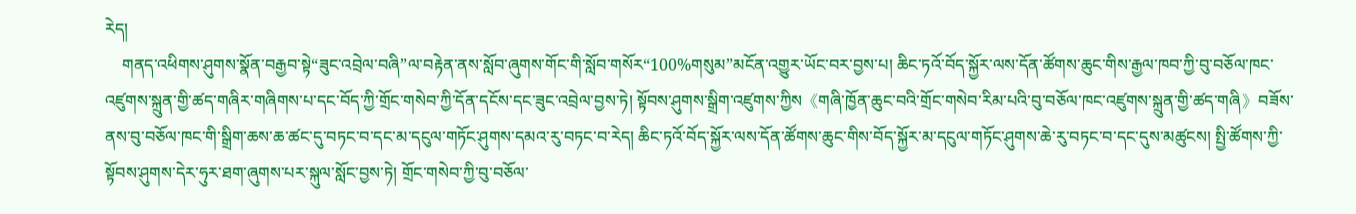རེད།
    གནད་འཕིགས་ཤུགས་སྣོན་བརྒྱབ་སྟེ“ཟུང་འབྲེལ་བཞི”ལ་བརྟེན་ནས་སློབ་ཞུགས་གོང་གི་སློབ་གསོར“100%གསུམ”མངོན་འགྱུར་ཡོང་བར་བྱས་པ། ཆིང་ཏའོ་བོད་སྐྱོར་ལས་དོན་ཚོགས་ཆུང་གིས་རྒྱལ་ཁབ་ཀྱི་བུ་བཅོལ་ཁང་འཛུགས་སྐྲུན་གྱི་ཚད་གཞིར་གཞིགས་པ་དང་བོད་ཀྱི་གྲོང་གསེབ་ཀྱི་དོན་དངོས་དང་ཟུང་འབྲེལ་བྱས་ཏེ། སྟོབས་ཤུགས་སྒྲིག་འཛུགས་ཀྱིས《གཞི་ཁྱོན་ཆུང་བའི་གྲོང་གསེབ་རིམ་པའི་བུ་བཅོལ་ཁང་འཛུགས་སྐྲུན་གྱི་ཚད་གཞི》བཟོས་ནས་བུ་བཅོལ་ཁང་གི་སྒྲིག་ཆས་ཆ་ཚང་དུ་བཏང་བ་དང་མ་དངུལ་གཏོང་ཤུགས་དམའ་རུ་བཏང་བ་རེད། ཆིང་ཏའོ་བོད་སྐྱོར་ལས་དོན་ཚོགས་ཆུང་གིས་བོད་སྐྱོར་མ་དངུལ་གཏོང་ཤུགས་ཆེ་རུ་བཏང་བ་དང་དུས་མཚུངས། སྤྱི་ཚོགས་ཀྱི་སྟོབས་ཤུགས་དེར་ཧུར་ཐག་ཞུགས་པར་སྐུལ་སློང་བྱས་ཏེ། གྲོང་གསེབ་ཀྱི་བུ་བཅོལ་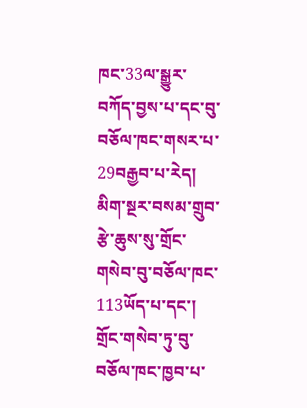ཁང་33ལ་སྒྱུར་བཀོད་བྱས་པ་དང་བུ་བཅོལ་ཁང་གསར་པ་29བརྒྱབ་པ་རེད། མིག་སྔར་བསམ་གྲུབ་རྩེ་ཆུས་སུ་གྲོང་གསེབ་བུ་བཅོལ་ཁང་113ཡོད་པ་དང་། གྲོང་གསེབ་ཏུ་བུ་བཅོལ་ཁང་ཁྱབ་པ་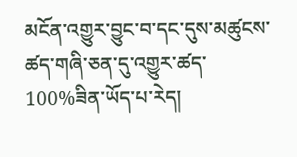མངོན་འགྱུར་བྱུང་བ་དང་དུས་མཚུངས་ཚད་གཞི་ཅན་དུ་འགྱུར་ཚད་100%ཟིན་ཡོད་པ་རེད།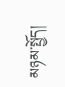མཉམ་སྤྱོད།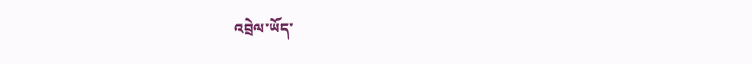འབྲེལ་ཡོད་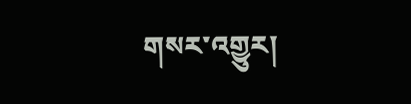གསར་འགྱུར།